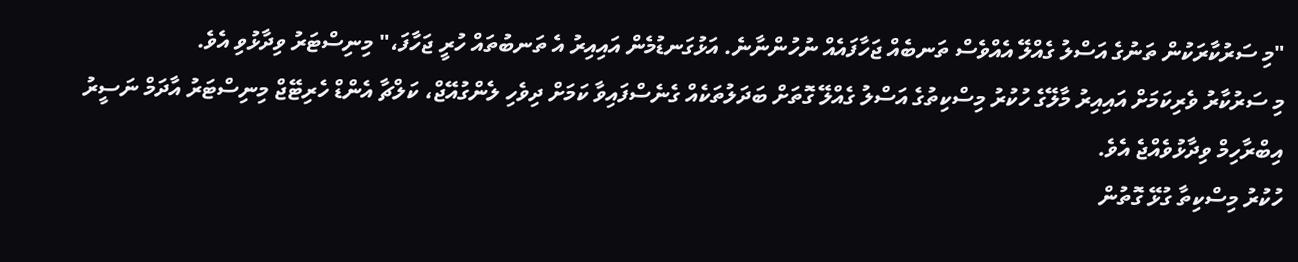"މި ސަރުކާރަކުން ތަނުގެ އަސްލު ގެއްލޭ އެއްވެސް ތަނބެއް ޖަހާފައެއް ނުހުންނާނެ. އަޅުގަނޑުމެން އައިއިރު އެ ތަނބުތައް ހުރީ ޖަހާފަ،" މިނިސްޓަރު ވިދާޅުވި އެވެ.
މި ސަރުކާރު ވެރިކަމަށް އައިއިރު މާލޭގެ ހުކުރު މިސްކިތުގެ އަސްލު ގެއްލޭ ގޮތަށް ބަދަލުތަކެއް ގެނެސްފައިވާ ކަމަށް ދިވެހި ލެންގުއޭޖް، ކަލްޗާ އެންޑް ހެރިޓޭޖް މިނިސްޓަރު އާދަމް ނަސީރު އިބްރާހިމް ވިދާޅުވެއްޖެ އެވެ.
ހުކުރު މިސްކިތާ ގުޅޭ ގޮތުން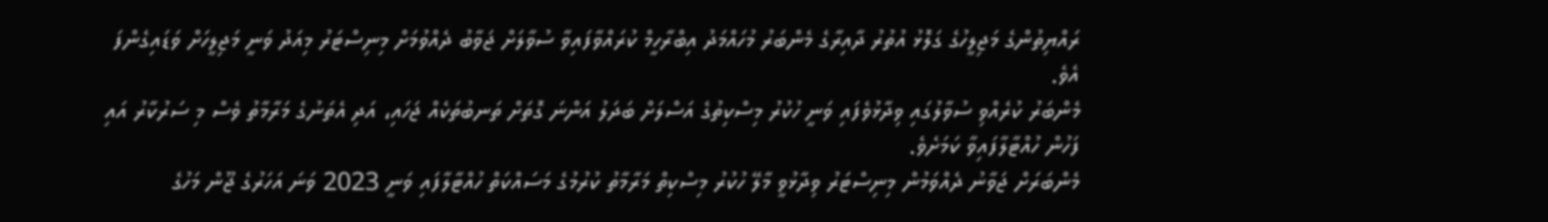ރައްޔިތުންގެ މަޖިލީހުގެ ގަލޮޅު އުތުރު ދާއިރާގެ މެންބަރު މުހައްމަދު އިބްރާހީމް ކުރައްވާފައިވާ ސުވާލަށް ޖަވާބު ދެއްވުމަށް މިނިސްޓަރު މިއަދު ވަނީ މަޖިލީހަށް ވަޑައިގެންފަ އެވެ.
މެންބަރު ކުރެއްވި ސުވާލުގައި ވިދާޅުވެފައި ވަނީ ހުކުރު މިސްކިތުގެ އަސްލަށް ބަދަލު އަންނަ ގޮތަށް ތަނބުތަކެއް ޖަހައި، އަދި އެތަނުގެ މަރާމާތު ވެސް މި ސަރުކާރު އައި ފަހުން ހުއްޓާލާފައިވާ ކަމަށެވެ.
މެންބަރަށް ޖަވާނު ދެއްވަމުން މިނިސްޓަރު ވިދާޅުވީ މާލޭ ހުކުރު މިސްކިތް މަރާމާތު ކުރުމުގެ މަސައްކަތް ހުއްޓާލާފައި ވަނީ 2023 ވަނަ އަހަރުގެ ޖޫން މަހުގެ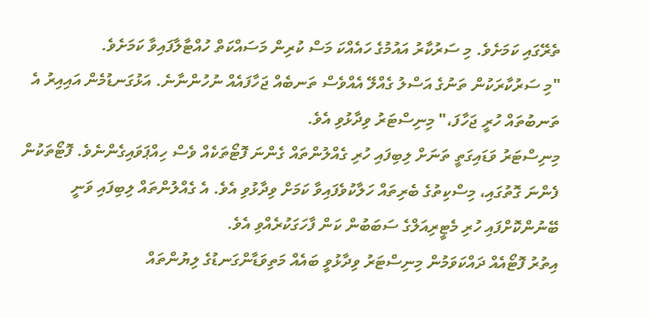ތެރޭގައި ކަމަށެވެ. މި ސަރުކާރު އައުމުގެ ހައެއްކަ މަސް ކުރިން މަސައްކަތް ހުއްޓާލާފައިވާ ކަމަށެވެ.
"މި ސަރުކާރަކުން ތަނުގެ އަސްލު ގެއްލޭ އެއްވެސް ތަނބެއް ޖަހާފައެއް ނުހުންނާނެ. އަޅުގަނޑުމެން އައިއިރު އެ ތަނބުތައް ހުރީ ޖަހާފަ،" މިނިސްޓަރު ވިދާޅުވި އެވެ.
މިނިސްޓަރު ވަޑައިގަތީ ތަނަށް ލިބިފައި ހުރި ގެއްލުންތައް ގެންނަ ފޮޓޯތަކެއް ވެސް ހިއްޕަވައިގެންނެވެ. ފޮޓޯތަކުން ފެންނަ ގޮތުގައި، މިސްކިތުގެ ބެރިތައް ހަލާކުވެފައިވާ ކަމަށް ވިދާޅުވި އެވެ. އެ ގެއްލުންތައް ލިބިފައި ވަނީ ބޭނުންކޮށްފައި ހުރި މެޓީރިއަލްގެ ސަބަބުން ކަން ފާހަގަކުރެއްވި އެވެ.
އިތުރު ފޮޓޯއެއް ދައްކަވަމުން މިނިސްޓަރު ވިދާޅުވީ ބައެއް މަތިވަޑާންގަނޑުގެ ލިޔުންތައް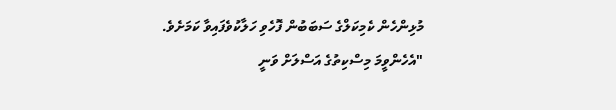މުޅިންހެން ކެމިކަލްގެ ސަބަބުން ފޮހެވި ހަލާކުވެފައިވާ ކަމަށެވެ.
"އެހެންވީމަ މިސްކިތުގެ އަސްލަށް ވަނީ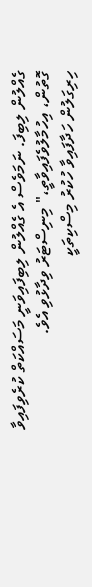ގެއްލުން ލިބިފަ. ނަމަވެސް އެ ގެއްލުން ލިބިފައިވަނީ މަސައްކަތް ކުރެވިފައިވާ ގޮތުން، އިހުމާލުވެފައިވާތީ،" މިނިސްޓަރު ވިދާޅުވި އެވެ.
ހިރިގަލުން ހަދާފައިވާ ހުކުރު މިސްކިތަކީ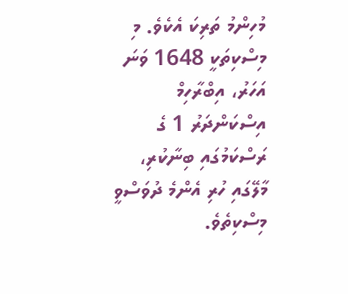މުހިންމު ތަރިކަ އެކެވެ. މި މިސްކިތަކީ 1648 ވަނަ އަހަރު، އިބްރާހިމް އިސްކަންދަރު 1 ގެ ރަސްކަމުގައި ބިނާކުރި، މާލޭގައި ހުރި އެންމެ ދުވަސްވީ މިސްކިތެވެ.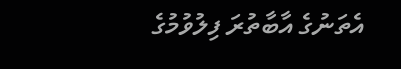އެތަނުގެ އާބާތުރަ ފިލުވުމުގެ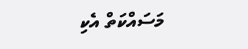މަސައްކަތް އެކި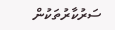ސަރުކާރުތަކުން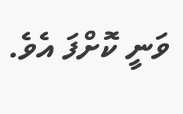ވަނީ ކޮށްފަ އެވެ.